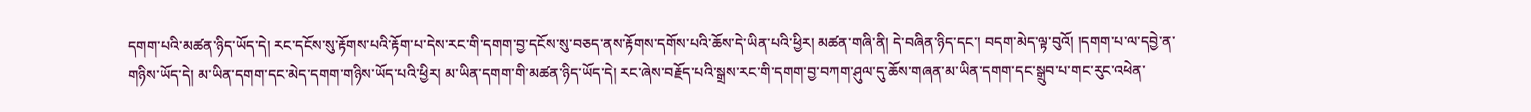དགག་པའི་མཚན་ཉིད་ཡོད་དེ། རང་དངོས་སུ་རྟོགས་པའི་རྟོག་པ་དེས་རང་གི་དགག་བྱ་དངོས་སུ་བཅད་ནས་རྟོགས་དགོས་པའི་ཆོས་དེ་ཡིན་པའི་ཕྱིར། མཚན་གཞི་ནི། དེ་བཞིན་ཉིད་དང་། བདག་མེད་ལྟ་བུའོ། །དགག་པ་ལ་དབྱེ་ན་གཉིས་ཡོད་དེ། མ་ཡིན་དགག་དང་མེད་དགག་གཉིས་ཡོད་པའི་ཕྱིར། མ་ཡིན་དགག་གི་མཚན་ཉིད་ཡོད་དེ། རང་ཞེས་བརྗོད་པའི་སྒྲས་རང་གི་དགག་བྱ་བཀག་ཤུལ་དུ་ཆོས་གཞན་མ་ཡིན་དགག་དང་སྒྲུབ་པ་གང་རུང་འཕེན་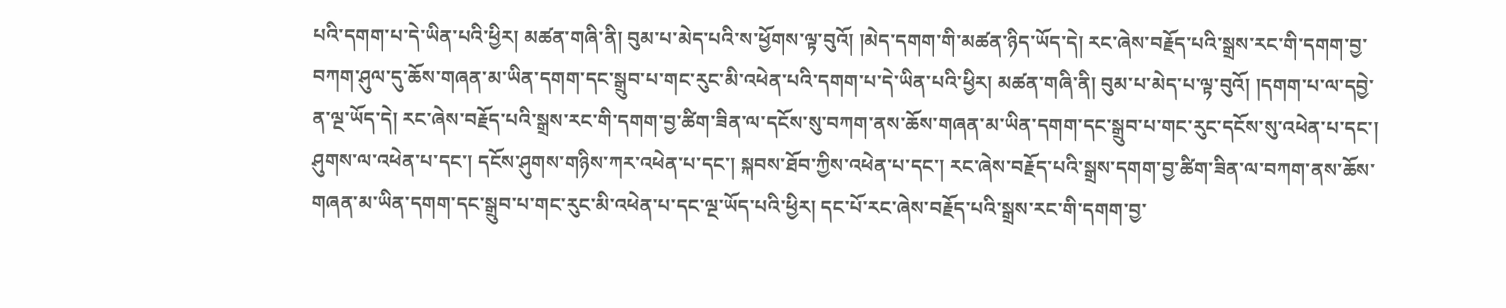པའི་དགག་པ་དེ་ཡིན་པའི་ཕྱིར། མཚན་གཞི་ནི། བུམ་པ་མེད་པའི་ས་ཕྱོགས་ལྟ་བུའོ། །མེད་དགག་གི་མཚན་ཉིད་ཡོད་དེ། རང་ཞེས་བརྗོད་པའི་སྒྲས་རང་གི་དགག་བྱ་བཀག་ཤུལ་དུ་ཆོས་གཞན་མ་ཡིན་དགག་དང་སྒྲུབ་པ་གང་རུང་མི་འཕེན་པའི་དགག་པ་དེ་ཡིན་པའི་ཕྱིར། མཚན་གཞི་ནི། བུམ་པ་མེད་པ་ལྟ་བུའོ། །དགག་པ་ལ་དབྱེ་ན་ལྔ་ཡོད་དེ། རང་ཞེས་བརྗོད་པའི་སྒྲས་རང་གི་དགག་བྱ་ཚིག་ཟིན་ལ་དངོས་སུ་བཀག་ནས་ཆོས་གཞན་མ་ཡིན་དགག་དང་སྒྲུབ་པ་གང་རུང་དངོས་སུ་འཕེན་པ་དང་། ཤུགས་ལ་འཕེན་པ་དང་། དངོས་ཤུགས་གཉིས་ཀར་འཕེན་པ་དང་། སྐབས་ཐོབ་ཀྱིས་འཕེན་པ་དང་། རང་ཞེས་བརྗོད་པའི་སྒྲས་དགག་བྱ་ཚིག་ཟིན་ལ་བཀག་ནས་ཆོས་གཞན་མ་ཡིན་དགག་དང་སྒྲུབ་པ་གང་རུང་མི་འཕེན་པ་དང་ལྔ་ཡོད་པའི་ཕྱིར། དང་པོ་རང་ཞེས་བརྗོད་པའི་སྒྲས་རང་གི་དགག་བྱ་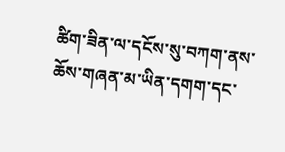ཚིག་ཟིན་ལ་དངོས་སུ་བཀག་ནས་ཆོས་གཞན་མ་ཡིན་དགག་དང་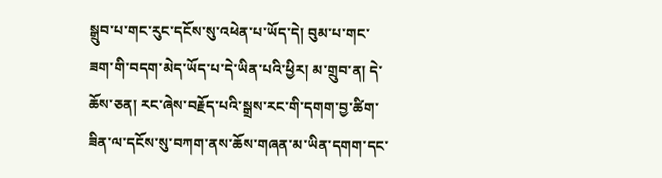སྒྲུབ་པ་གང་རུང་དངོས་སུ་འཕེན་པ་ཡོད་དེ། བུམ་པ་གང་ཟག་གི་བདག་མེད་ཡོད་པ་དེ་ཡིན་པའི་ཕྱིར། མ་གྲུབ་ན། དེ་ཆོས་ཅན། རང་ཞེས་བརྗོད་པའི་སྒྲས་རང་གི་དགག་བྱ་ཚིག་ཟིན་ལ་དངོས་སུ་བཀག་ནས་ཆོས་གཞན་མ་ཡིན་དགག་དང་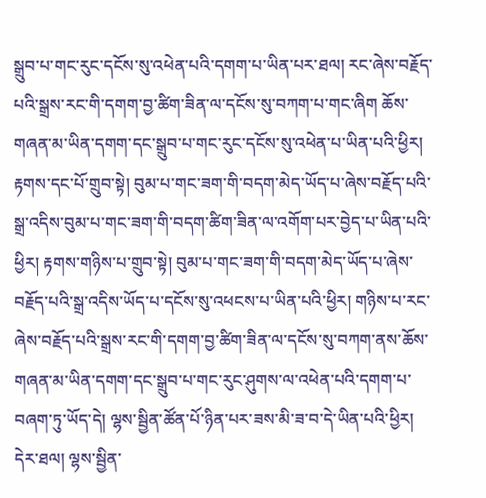སྒྲུབ་པ་གང་རུང་དངོས་སུ་འཕེན་པའི་དགག་པ་ཡིན་པར་ཐལ། རང་ཞེས་བརྗོད་པའི་སྒྲས་རང་གི་དགག་བྱ་ཚིག་ཟིན་ལ་དངོས་སུ་བཀག་པ་གང་ཞིག ཆོས་གཞན་མ་ཡིན་དགག་དང་སྒྲུབ་པ་གང་རུང་དངོས་སུ་འཕེན་པ་ཡིན་པའི་ཕྱིར། རྟགས་དང་པོ་གྲུབ་སྟེ། བུམ་པ་གང་ཟག་གི་བདག་མེད་ཡོད་པ་ཞེས་བརྗོད་པའི་སྒྲ་འདིས་བུམ་པ་གང་ཟག་གི་བདག་ཚིག་ཟིན་ལ་འགོག་པར་བྱེད་པ་ཡིན་པའི་ཕྱིར། རྟགས་གཉིས་པ་གྲུབ་སྟེ། བུམ་པ་གང་ཟག་གི་བདག་མེད་ཡོད་པ་ཞེས་བརྗོད་པའི་སྒྲ་འདིས་ཡོད་པ་དངོས་སུ་འཕངས་པ་ཡིན་པའི་ཕྱིར། གཉིས་པ་རང་ཞེས་བརྗོད་པའི་སྒྲས་རང་གི་དགག་བྱ་ཚིག་ཟིན་ལ་དངོས་སུ་བཀག་ནས་ཆོས་གཞན་མ་ཡིན་དགག་དང་སྒྲུབ་པ་གང་རུང་ཤུགས་ལ་འཕེན་པའི་དགག་པ་བཞག་ཏུ་ཡོད་དེ། ལྷས་སྦྱིན་ཚོན་པོ་ཉིན་པར་ཟས་མི་ཟ་བ་དེ་ཡིན་པའི་ཕྱིར། དེར་ཐལ། ལྷས་སྦྱིན་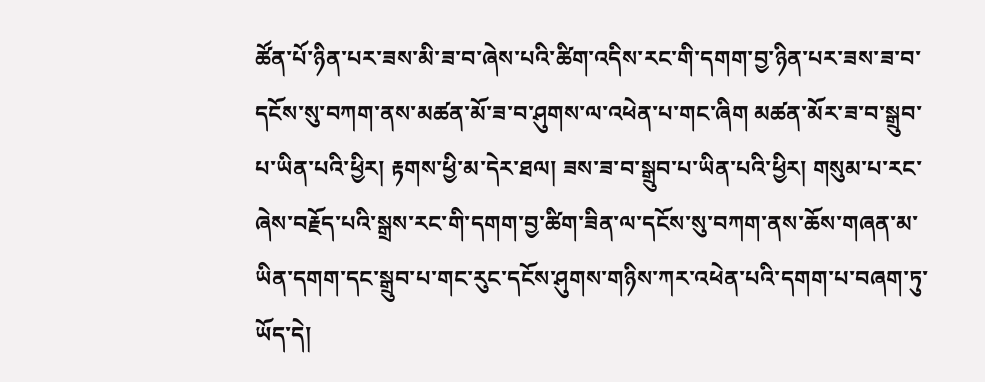ཚོན་པོ་ཉིན་པར་ཟས་མི་ཟ་བ་ཞེས་པའི་ཚིག་འདིས་རང་གི་དགག་བྱ་ཉིན་པར་ཟས་ཟ་བ་དངོས་སུ་བཀག་ནས་མཚན་མོ་ཟ་བ་ཤུགས་ལ་འཕེན་པ་གང་ཞིག མཚན་མོར་ཟ་བ་སྒྲུབ་པ་ཡིན་པའི་ཕྱིར། རྟགས་ཕྱི་མ་དེར་ཐལ། ཟས་ཟ་བ་སྒྲུབ་པ་ཡིན་པའི་ཕྱིར། གསུམ་པ་རང་ཞེས་བརྗོད་པའི་སྒྲས་རང་གི་དགག་བྱ་ཚིག་ཟིན་ལ་དངོས་སུ་བཀག་ནས་ཆོས་གཞན་མ་ཡིན་དགག་དང་སྒྲུབ་པ་གང་རུང་དངོས་ཤུགས་གཉིས་ཀར་འཕེན་པའི་དགག་པ་བཞག་ཏུ་ཡོད་དེ།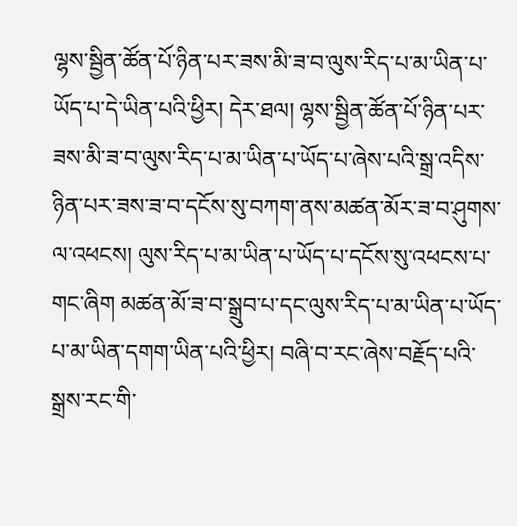ལྷས་སྦྱིན་ཚོན་པོ་ཉིན་པར་ཟས་མི་ཟ་བ་ལུས་རིད་པ་མ་ཡིན་པ་ཡོད་པ་དེ་ཡིན་པའི་ཕྱིར། དེར་ཐལ། ལྷས་སྦྱིན་ཚོན་པོ་ཉིན་པར་ཟས་མི་ཟ་བ་ལུས་རིད་པ་མ་ཡིན་པ་ཡོད་པ་ཞེས་པའི་སྒྲ་འདིས་ཉིན་པར་ཟས་ཟ་བ་དངོས་སུ་བཀག་ནས་མཚན་མོར་ཟ་བ་ཤུགས་ལ་འཕངས། ལུས་རིད་པ་མ་ཡིན་པ་ཡོད་པ་དངོས་སུ་འཕངས་པ་གང་ཞིག མཚན་མོ་ཟ་བ་སྒྲུབ་པ་དང་ལུས་རིད་པ་མ་ཡིན་པ་ཡོད་པ་མ་ཡིན་དགག་ཡིན་པའི་ཕྱིར། བཞི་བ་རང་ཞེས་བརྗོད་པའི་སྒྲས་རང་གི་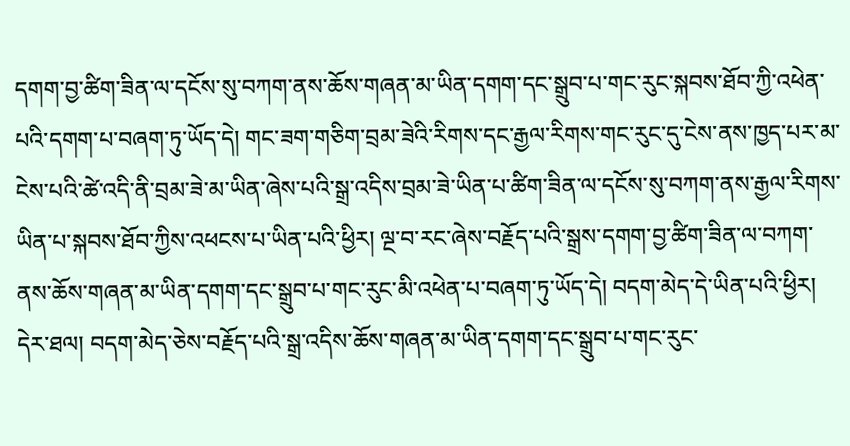དགག་བྱ་ཚིག་ཟིན་ལ་དངོས་སུ་བཀག་ནས་ཆོས་གཞན་མ་ཡིན་དགག་དང་སྒྲུབ་པ་གང་རུང་སྐབས་ཐོབ་ཀྱི་འཕེན་པའི་དགག་པ་བཞག་ཏུ་ཡོད་དེ། གང་ཟག་གཅིག་བྲམ་ཟེའི་རིགས་དང་རྒྱལ་རིགས་གང་རུང་དུ་ངེས་ནས་ཁྱད་པར་མ་ངེས་པའི་ཚེ་འདི་ནི་བྲམ་ཟེ་མ་ཡིན་ཞེས་པའི་སྒྲ་འདིས་བྲམ་ཟེ་ཡིན་པ་ཚིག་ཟིན་ལ་དངོས་སུ་བཀག་ནས་རྒྱལ་རིགས་ཡིན་པ་སྐབས་ཐོབ་ཀྱིས་འཕངས་པ་ཡིན་པའི་ཕྱིར། ལྔ་བ་རང་ཞེས་བརྗོད་པའི་སྒྲས་དགག་བྱ་ཚིག་ཟིན་ལ་བཀག་ནས་ཆོས་གཞན་མ་ཡིན་དགག་དང་སྒྲུབ་པ་གང་རུང་མི་འཕེན་པ་བཞག་ཏུ་ཡོད་དེ། བདག་མེད་དེ་ཡིན་པའི་ཕྱིར། དེར་ཐལ། བདག་མེད་ཅེས་བརྗོད་པའི་སྒྲ་འདིས་ཆོས་གཞན་མ་ཡིན་དགག་དང་སྒྲུབ་པ་གང་རུང་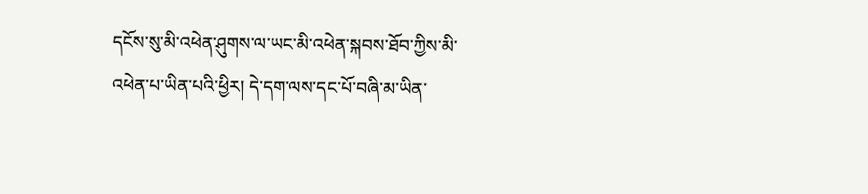དངོས་སུ་མི་འཕེན་ཤུགས་ལ་ཡང་མི་འཕེན་སྐབས་ཐོབ་ཀྱིས་མི་འཕེན་པ་ཡིན་པའི་ཕྱིར། དེ་དག་ལས་དང་པོ་བཞི་མ་ཡིན་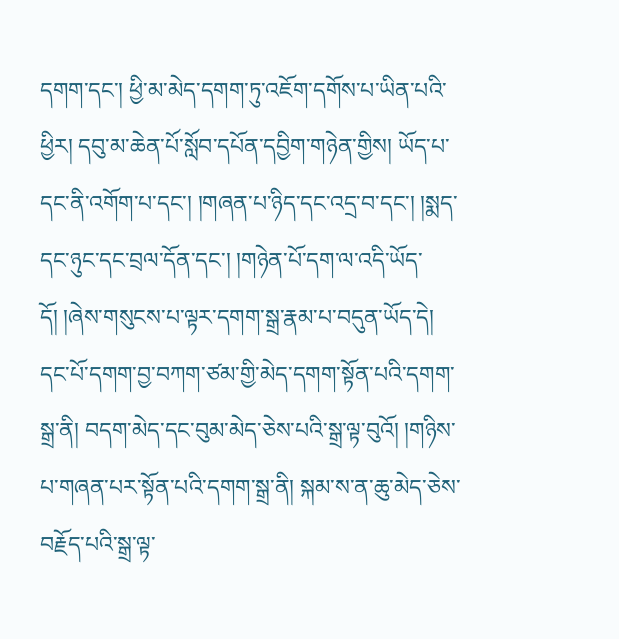དགག་དང་། ཕྱི་མ་མེད་དགག་ཏུ་འཇོག་དགོས་པ་ཡིན་པའི་ཕྱིར། དབུ་མ་ཆེན་པོ་སློབ་དཔོན་དབྱིག་གཉེན་གྱིས། ཡོད་པ་དང་ནི་འགོག་པ་དང་། །གཞན་པ་ཉིད་དང་འདྲ་བ་དང་། །སྨད་དང་ཉུང་དང་བྲལ་དོན་དང་། །གཉེན་པོ་དག་ལ་འདི་ཡོད་དོ། །ཞེས་གསུངས་པ་ལྟར་དགག་སྒྲ་རྣམ་པ་བདུན་ཡོད་དེ། དང་པོ་དགག་བྱ་བཀག་ཙམ་གྱི་མེད་དགག་སྟོན་པའི་དགག་སྒྲ་ནི། བདག་མེད་དང་བུམ་མེད་ཅེས་པའི་སྒྲ་ལྟ་བུའོ། །གཉིས་པ་གཞན་པར་སྟོན་པའི་དགག་སྒྲ་ནི། སྐམ་ས་ན་ཆུ་མེད་ཅེས་བརྗོད་པའི་སྒྲ་ལྟ་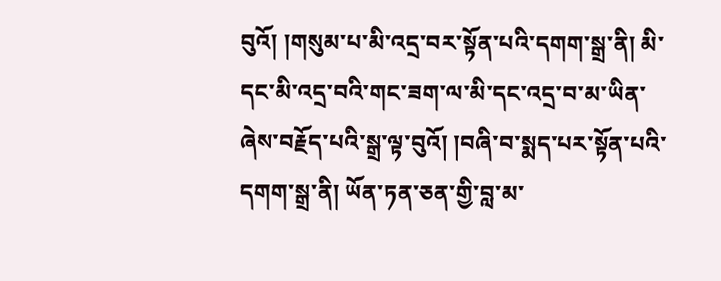བུའོ། །གསུམ་པ་མི་འདྲ་བར་སྟོན་པའི་དགག་སྒྲ་ནི། མི་དང་མི་འདྲ་བའི་གང་ཟག་ལ་མི་དང་འདྲ་བ་མ་ཡིན་ཞེས་བརྗོད་པའི་སྒྲ་ལྟ་བུའོ། །བཞི་བ་སྨད་པར་སྟོན་པའི་དགག་སྒྲ་ནི། ཡོན་ཏན་ཅན་གྱི་བླ་མ་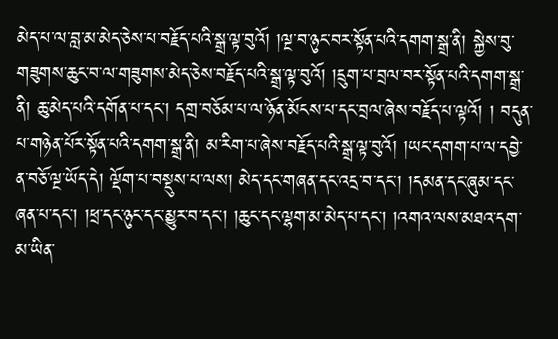མེད་པ་ལ་བླ་མ་མེད་ཅེས་པ་བརྗོད་པའི་སྒྲ་ལྟ་བུའོ། །ལྔ་བ་ཉུང་བར་སྟོན་པའི་དགག་སྒྲ་ནི། སྐྱེས་བུ་གཟུགས་ཆུང་བ་ལ་གཟུགས་མེད་ཅེས་བརྗོད་པའི་སྒྲ་ལྟ་བུའོ། །དྲུག་པ་བྲལ་བར་སྟོན་པའི་དགག་སྒྲ་ནི། ཆུ་མེད་པའི་དགོན་པ་དང་། དགྲ་བཅོམ་པ་ལ་ཉོན་མོངས་པ་དང་བྲལ་ཞེས་བརྗོད་པ་ལྟའོ། ། བདུན་པ་གཉེན་པོར་སྟོན་པའི་དགག་སྒྲ་ནི། མ་རིག་པ་ཞེས་བརྗོད་པའི་སྒྲ་ལྟ་བུའོ། །ཡང་དགག་པ་ལ་དབྱེ་ན་བཅོ་ལྔ་ཡོད་དེ། ལྡོག་པ་བསྡུས་པ་ལས། མེད་དང་གཞན་དང་འདྲ་བ་དང་། །དམན་དང་ཞུམ་དང་ཞན་པ་དང་། །ཕྲ་དང་ཉུང་དང་མྱུར་བ་དང་། །ཆུང་དང་ལྷག་མ་མེད་པ་དང་། །འགའ་ལས་མཐའ་དག་མ་ཡིན་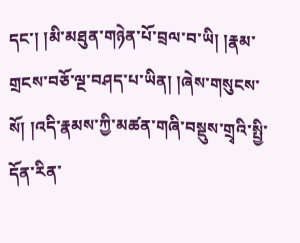དང་། །མི་མཐུན་གཉེན་པོ་བྲལ་བ་ཡི། །རྣམ་གྲངས་བཅོ་ལྔ་བཤད་པ་ཡིན། །ཞེས་གསུངས་སོ། །འདི་རྣམས་ཀྱི་མཚན་གཞི་བསྡུས་གྲྭའི་སྤྱི་དོན་རིན་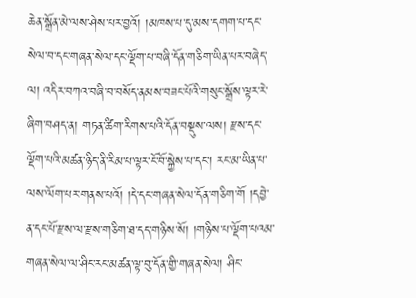ཆེན་སྒྲོན་མེ་ལས་ཤེས་པར་བྱའོ། །མཁས་པ་དུ་མས་དགག་པ་དང་སེལ་བ་དང་གཞན་སེལ་དང་ལྡོག་པ་བཞི་དོན་གཅིག་ཡིན་པར་བཞེད་ལ། འདིར་བཀའ་བཞི་བ་བསོད་ནམས་བཟང་པོའི་གསུང་སྒྲོས་ལྟར་རེ་ཞིག་བཤད་ན། གཏན་ཚིག་རིགས་པའི་དོན་བསྡུས་ལས། རྫས་དང་ལྡོག་པའི་མཚན་ཉིད་ནི་རིམ་པ་ལྟར་ངོ་བོ་སྐྱེས་པ་དང་། རང་མ་ཡིན་པ་ལས་ལོག་པར་གནས་པའོ། །དེ་དང་གཞན་སེལ་དོན་གཅིག་གོ །དབྱེ་ན་དང་པོ་རྫས་ལ་རྫས་གཅིག་ཐ་དད་གཉིས་སོ། །གཉིས་པ་ལྡོག་པའམ་གཞན་སེལ་ལ་ཤིང་རང་མཚན་ལྟ་བུ་དོན་གྱི་གཞན་སེལ། ཤིང་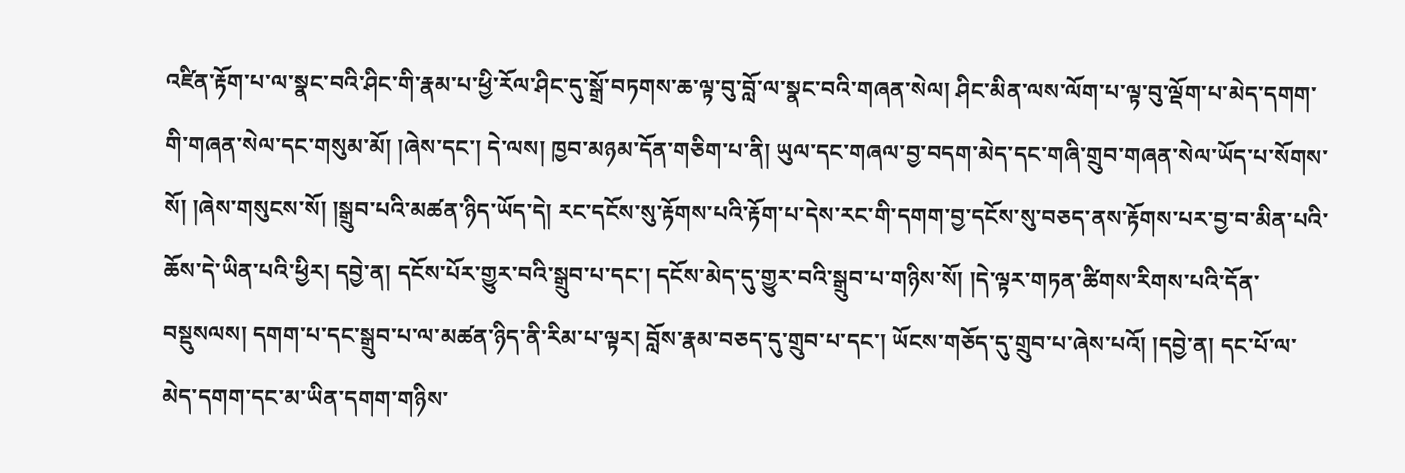འཛིན་རྟོག་པ་ལ་སྣང་བའི་ཤིང་གི་རྣམ་པ་ཕྱི་རོལ་ཤིང་དུ་སྒྲོ་བཏགས་ཆ་ལྟ་བུ་བློ་ལ་སྣང་བའི་གཞན་སེལ། ཤིང་མིན་ལས་ལོག་པ་ལྟ་བུ་ལྡོག་པ་མེད་དགག་གི་གཞན་སེལ་དང་གསུམ་མོ། །ཞེས་དང་། དེ་ལས། ཁྱབ་མཉམ་དོན་གཅིག་པ་ནི། ཡུལ་དང་གཞལ་བྱ་བདག་མེད་དང་གཞི་གྲུབ་གཞན་སེལ་ཡོད་པ་སོགས་སོ། །ཞེས་གསུངས་སོ། །སྒྲུབ་པའི་མཚན་ཉིད་ཡོད་དེ། རང་དངོས་སུ་རྟོགས་པའི་རྟོག་པ་དེས་རང་གི་དགག་བྱ་དངོས་སུ་བཅད་ནས་རྟོགས་པར་བྱ་བ་མིན་པའི་ཆོས་དེ་ཡིན་པའི་ཕྱིར། དབྱེ་ན། དངོས་པོར་གྱུར་བའི་སྒྲུབ་པ་དང་། དངོས་མེད་དུ་གྱུར་བའི་སྒྲུབ་པ་གཉིས་སོ། །དེ་ལྟར་གཏན་ཚིགས་རིགས་པའི་དོན་བསྡུསལས། དགག་པ་དང་སྒྲུབ་པ་ལ་མཚན་ཉིད་ནི་རིམ་པ་ལྟར། བློས་རྣམ་བཅད་དུ་གྲུབ་པ་དང་། ཡོངས་གཅོད་དུ་གྲུབ་པ་ཞེས་པའོ། །དབྱེ་ན། དང་པོ་ལ་མེད་དགག་དང་མ་ཡིན་དགག་གཉིས་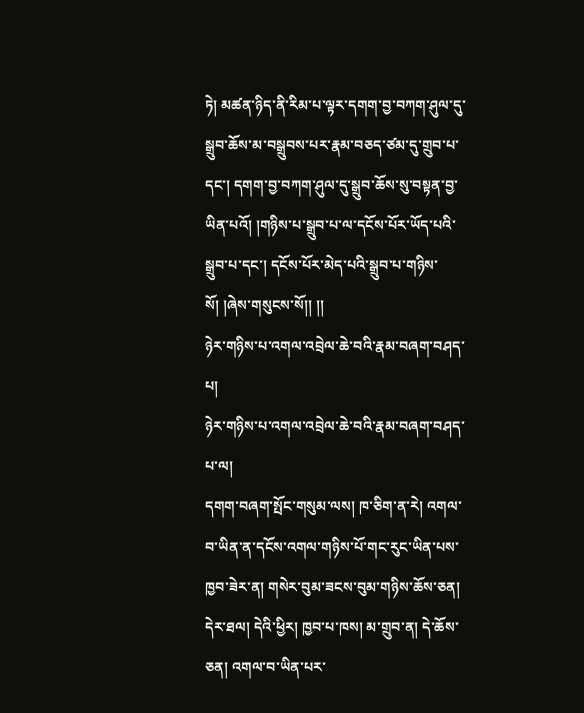ཏེ། མཚན་ཉིད་ནི་རིམ་པ་ལྟར་དགག་བྱ་བཀག་ཤུལ་དུ་སྒྲུབ་ཆོས་མ་བསྒྲུབས་པར་རྣམ་བཅད་ཙམ་དུ་གྲུབ་པ་དང་། དགག་བྱ་བཀག་ཤུལ་དུ་སྒྲུབ་ཆོས་སུ་བསྟན་བྱ་ཡིན་པའོ། །གཉིས་པ་སྒྲུབ་པ་ལ་དངོས་པོར་ཡོད་པའི་སྒྲུབ་པ་དང་། དངོས་པོར་མེད་པའི་སྒྲུབ་པ་གཉིས་སོ། །ཞེས་གསུངས་སོ།། །།
ཉེར་གཉིས་པ་འགལ་འབྲེལ་ཆེ་བའི་རྣམ་བཞག་བཤད་པ།
ཉེར་གཉིས་པ་འགལ་འབྲེལ་ཆེ་བའི་རྣམ་བཞག་བཤད་པ་ལ།
དགག་བཞག་སྤོང་གསུམ་ལས། ཁ་ཅིག་ན་རེ། འགལ་བ་ཡིན་ན་དངོས་འགལ་གཉིས་པོ་གང་རུང་ཡིན་པས་ཁྱབ་ཟེར་ན། གསེར་བུམ་ཟངས་བུམ་གཉིས་ཆོས་ཅན། དེར་ཐལ། དེའི་ཕྱིར། ཁྱབ་པ་ཁས། མ་གྲུབ་ན། དེ་ཆོས་ཅན། འགལ་བ་ཡིན་པར་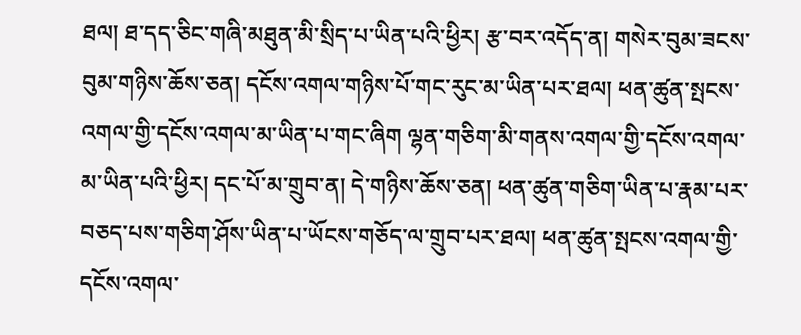ཐལ། ཐ་དད་ཅིང་གཞི་མཐུན་མི་སྲིད་པ་ཡིན་པའི་ཕྱིར། རྩ་བར་འདོད་ན། གསེར་བུམ་ཟངས་བུམ་གཉིས་ཆོས་ཅན། དངོས་འགལ་གཉིས་པོ་གང་རུང་མ་ཡིན་པར་ཐལ། ཕན་ཚུན་སྤངས་འགལ་གྱི་དངོས་འགལ་མ་ཡིན་པ་གང་ཞིག ལྷན་གཅིག་མི་གནས་འགལ་གྱི་དངོས་འགལ་མ་ཡིན་པའི་ཕྱིར། དང་པོ་མ་གྲུབ་ན། དེ་གཉིས་ཆོས་ཅན། ཕན་ཚུན་གཅིག་ཡིན་པ་རྣམ་པར་བཅད་པས་གཅིག་ཤོས་ཡིན་པ་ཡོངས་གཅོད་ལ་གྲུབ་པར་ཐལ། ཕན་ཚུན་སྤངས་འགལ་གྱི་དངོས་འགལ་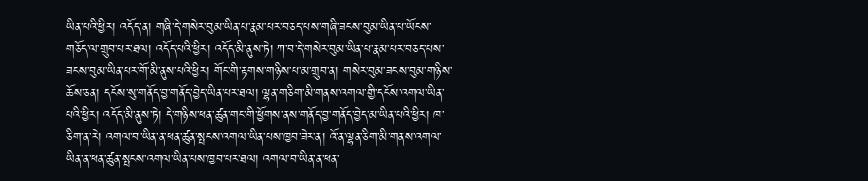ཡིན་པའི་ཕྱིར། འདོད་ན། གཞི་དེ་གསེར་བུམ་ཡིན་པ་རྣམ་པར་བཅད་པས་གཞི་ཟངས་བུམ་ཡིན་པ་ཡོངས་གཅོད་ལ་གྲུབ་པར་ཐལ། འདོད་པའི་ཕྱིར། འདོད་མི་ནུས་ཏེ། ཀ་བ་དེ་གསེར་བུམ་ཡིན་པ་རྣམ་པར་བཅད་པས་ཟངས་བུམ་ཡིན་པར་གོ་མི་ནུས་པའི་ཕྱིར། གོང་གི་རྟགས་གཉིས་པ་མ་གྲུབ་ན། གསེར་བུམ་ཟངས་བུམ་གཉིས་ཆོས་ཅན། དངོས་སུ་གནོད་བྱ་གནོད་བྱེད་ཡིན་པར་ཐལ། ལྷན་གཅིག་མི་གནས་འགལ་གྱི་དངོས་འགལ་ཡིན་པའི་ཕྱིར། འདོད་མི་ནུས་ཏེ། དེ་གཉིས་ཕན་ཚུན་གང་གི་ཕྱོགས་ནས་གནོད་བྱ་གནོད་བྱེད་མ་ཡིན་པའི་ཕྱིར། ཁ་ཅིག་ན་རེ། འགལ་བ་ཡིན་ན་ཕན་ཚུན་སྤངས་འགལ་ཡིན་པས་ཁྱབ་ཟེར་ན། འོ་ན་ལྷན་ཅིག་མི་གནས་འགལ་ཡིན་ན་ཕན་ཚུན་སྤངས་འགལ་ཡིན་པས་ཁྱབ་པར་ཐལ། འགལ་བ་ཡིན་ན་ཕན་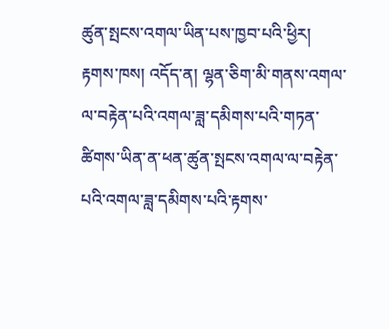ཚུན་སྤངས་འགལ་ཡིན་པས་ཁྱབ་པའི་ཕྱིར། རྟགས་ཁས། འདོད་ན། ལྷན་ཅིག་མི་གནས་འགལ་ལ་བརྟེན་པའི་འགལ་ཟླ་དམིགས་པའི་གཏན་ཚིགས་ཡིན་ན་ཕན་ཚུན་སྤངས་འགལ་ལ་བརྟེན་པའི་འགལ་ཟླ་དམིགས་པའི་རྟགས་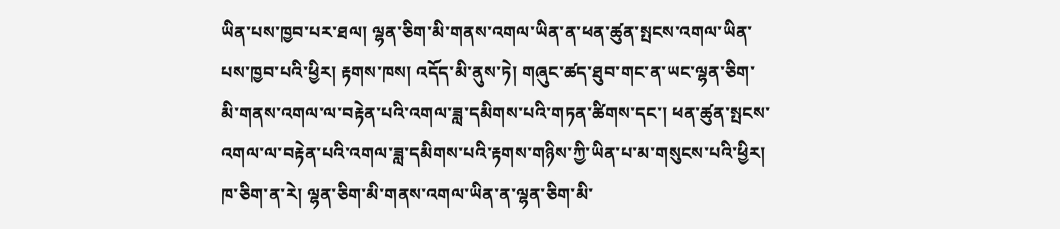ཡིན་པས་ཁྱབ་པར་ཐལ། ལྷན་ཅིག་མི་གནས་འགལ་ཡིན་ན་ཕན་ཚུན་སྤངས་འགལ་ཡིན་པས་ཁྱབ་པའི་ཕྱིར། རྟགས་ཁས། འདོད་མི་ནུས་ཏེ། གཞུང་ཚད་ཐུབ་གང་ན་ཡང་ལྷན་ཅིག་མི་གནས་འགལ་ལ་བརྟེན་པའི་འགལ་ཟླ་དམིགས་པའི་གཏན་ཚིགས་དང་། ཕན་ཚུན་སྤངས་འགལ་ལ་བརྟེན་པའི་འགལ་ཟླ་དམིགས་པའི་རྟགས་གཉིས་ཀྱི་ཡིན་པ་མ་གསུངས་པའི་ཕྱིར། ཁ་ཅིག་ན་རེ། ལྷན་ཅིག་མི་གནས་འགལ་ཡིན་ན་ལྷན་ཅིག་མི་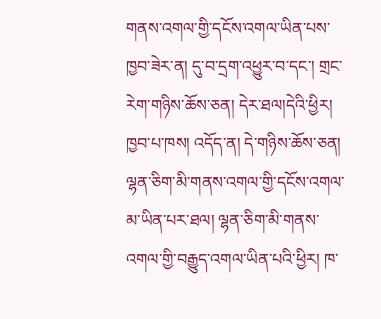གནས་འགལ་གྱི་དངོས་འགལ་ཡིན་པས་ཁྱབ་ཟེར་ན། དུ་བ་དྲག་འཕྱུར་བ་དང་། གྲང་རེག་གཉིས་ཆོས་ཅན། དེར་ཐལ།དེའི་ཕྱིར། ཁྱབ་པ་ཁས། འདོད་ན། དེ་གཉིས་ཆོས་ཅན། ལྷན་ཅིག་མི་གནས་འགལ་གྱི་དངོས་འགལ་མ་ཡིན་པར་ཐལ། ལྷན་ཅིག་མི་གནས་འགལ་གྱི་བརྒྱུད་འགལ་ཡིན་པའི་ཕྱིར། ཁ་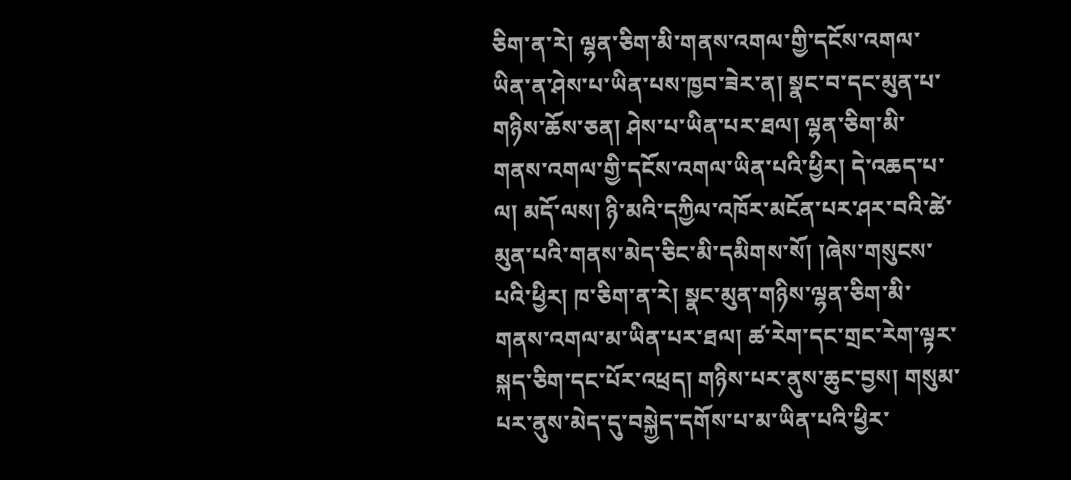ཅིག་ན་རེ། ལྷན་ཅིག་མི་གནས་འགལ་གྱི་དངོས་འགལ་ཡིན་ན་ཤེས་པ་ཡིན་པས་ཁྱབ་ཟེར་ན། སྣང་བ་དང་མུན་པ་གཉིས་ཆོས་ཅན། ཤེས་པ་ཡིན་པར་ཐལ། ལྷན་ཅིག་མི་གནས་འགལ་གྱི་དངོས་འགལ་ཡིན་པའི་ཕྱིར། དེ་འཆད་པ་ལ། མདོ་ལས། ཉི་མའི་དཀྱིལ་འཁོར་མངོན་པར་ཤར་བའི་ཚེ་མུན་པའི་གནས་མེད་ཅིང་མི་དམིགས་སོ། །ཞེས་གསུངས་པའི་ཕྱིར། ཁ་ཅིག་ན་རེ། སྣང་མུན་གཉིས་ལྷན་ཅིག་མི་གནས་འགལ་མ་ཡིན་པར་ཐལ། ཚ་རེག་དང་གྲང་རེག་ལྟར་སྐད་ཅིག་དང་པོར་འཕྲད། གཉིས་པར་ནུས་ཆུང་བྱས། གསུམ་པར་ནུས་མེད་དུ་བསྐྱེད་དགོས་པ་མ་ཡིན་པའི་ཕྱིར་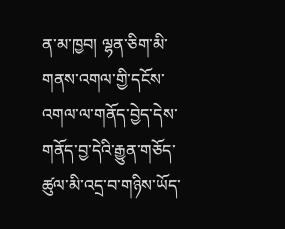ན་མ་ཁྱབ། ལྷན་ཅིག་མི་གནས་འགལ་གྱི་དངོས་འགལ་ལ་གནོད་བྱེད་དེས་གནོད་བྱ་དེའི་རྒྱུན་གཅོད་ཚུལ་མི་འདྲ་བ་གཉིས་ཡོད་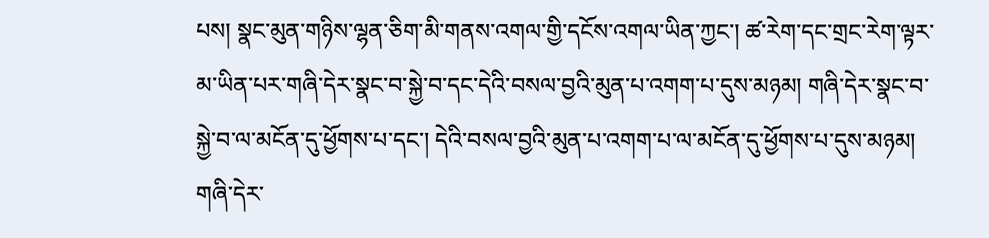པས། སྣང་མུན་གཉིས་ལྷན་ཅིག་མི་གནས་འགལ་གྱི་དངོས་འགལ་ཡིན་ཀྱང་། ཚ་རེག་དང་གྲང་རེག་ལྟར་མ་ཡིན་པར་གཞི་དེར་སྣང་བ་སྐྱེ་བ་དང་དེའི་བསལ་བྱའི་མུན་པ་འགག་པ་དུས་མཉམ། གཞི་དེར་སྣང་བ་སྐྱེ་བ་ལ་མངོན་དུ་ཕྱོགས་པ་དང་། དེའི་བསལ་བྱའི་མུན་པ་འགག་པ་ལ་མངོན་དུ་ཕྱོགས་པ་དུས་མཉམ། གཞི་དེར་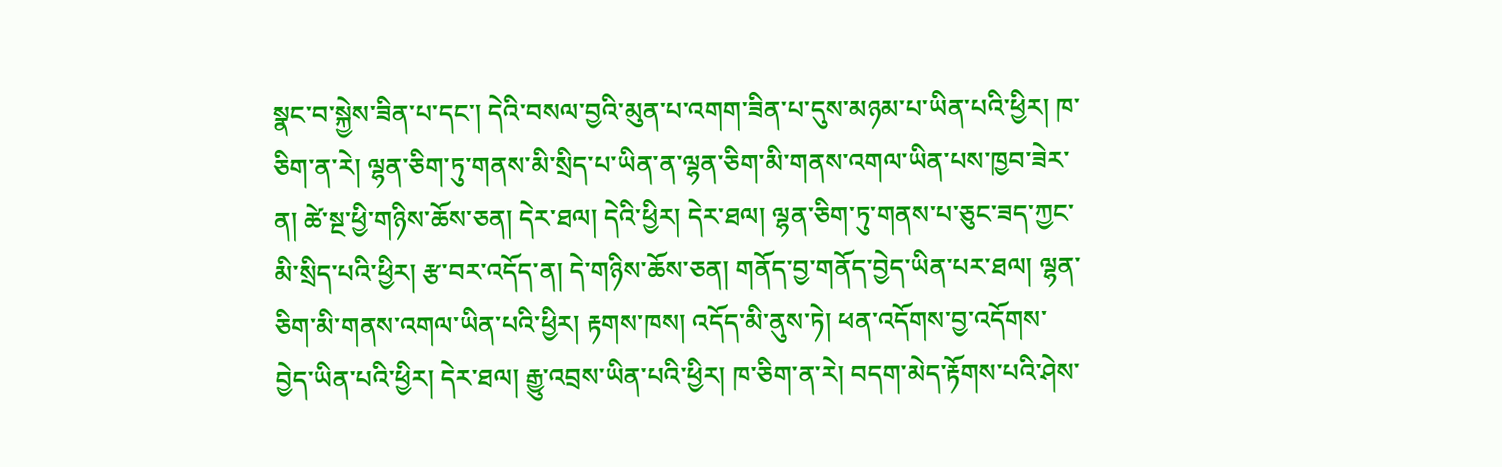སྣང་བ་སྐྱེས་ཟིན་པ་དང་། དེའི་བསལ་བྱའི་མུན་པ་འགག་ཟིན་པ་དུས་མཉམ་པ་ཡིན་པའི་ཕྱིར། ཁ་ཅིག་ན་རེ། ལྷན་ཅིག་ཏུ་གནས་མི་སྲིད་པ་ཡིན་ན་ལྷན་ཅིག་མི་གནས་འགལ་ཡིན་པས་ཁྱབ་ཟེར་ན། ཚེ་སྔ་ཕྱི་གཉིས་ཆོས་ཅན། དེར་ཐལ། དེའི་ཕྱིར། དེར་ཐལ། ལྷན་ཅིག་ཏུ་གནས་པ་ཅུང་ཟད་ཀྱང་མི་སྲིད་པའི་ཕྱིར། རྩ་བར་འདོད་ན། དེ་གཉིས་ཆོས་ཅན། གནོད་བྱ་གནོད་བྱེད་ཡིན་པར་ཐལ། ལྷན་ཅིག་མི་གནས་འགལ་ཡིན་པའི་ཕྱིར། རྟགས་ཁས། འདོད་མི་ནུས་ཏེ། ཕན་འདོགས་བྱ་འདོགས་བྱེད་ཡིན་པའི་ཕྱིར། དེར་ཐལ། རྒྱུ་འབྲས་ཡིན་པའི་ཕྱིར། ཁ་ཅིག་ན་རེ། བདག་མེད་རྟོགས་པའི་ཤེས་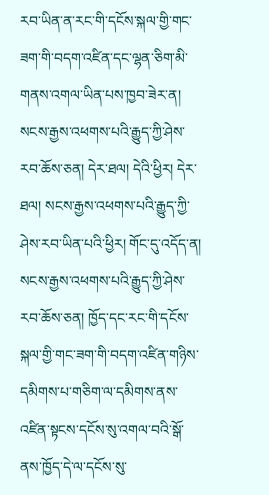རབ་ཡིན་ན་རང་གི་དངོས་སྐལ་གྱི་གང་ཟག་གི་བདག་འཛིན་དང་ལྷན་ཅིག་མི་གནས་འགལ་ཡིན་པས་ཁྱབ་ཟེར་ན། སངས་རྒྱས་འཕགས་པའི་རྒྱུད་ཀྱི་ཤེས་རབ་ཆོས་ཅན། དེར་ཐལ། དེའི་ཕྱིར། དེར་ཐལ། སངས་རྒྱས་འཕགས་པའི་རྒྱུད་ཀྱི་ཤེས་རབ་ཡིན་པའི་ཕྱིར། གོང་དུ་འདོད་ན། སངས་རྒྱས་འཕགས་པའི་རྒྱུད་ཀྱི་ཤེས་རབ་ཆོས་ཅན། ཁྱོད་དང་རང་གི་དངོས་སྐལ་གྱི་གང་ཟག་གི་བདག་འཛིན་གཉིས་དམིགས་པ་གཅིག་ལ་དམིགས་ནས་འཛིན་སྟངས་དངོས་སུ་འགལ་བའི་སྒོ་ནས་ཁྱོད་དེ་ལ་དངོས་སུ་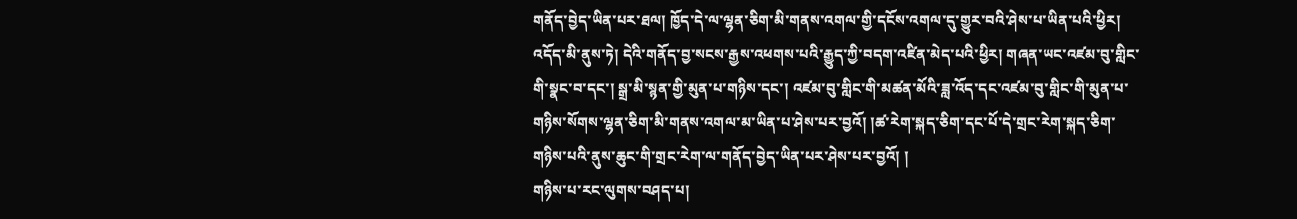གནོད་བྱེད་ཡིན་པར་ཐལ། ཁྱོད་དེ་ལ་ལྷན་ཅིག་མི་གནས་འགལ་གྱི་དངོས་འགལ་དུ་གྱུར་བའི་ཤེས་པ་ཡིན་པའི་ཕྱིར། འདོད་མི་ནུས་ཏེ། དེའི་གནོད་བྱ་སངས་རྒྱས་འཕགས་པའི་རྒྱུད་ཀྱི་བདག་འཛིན་མེད་པའི་ཕྱིར། གཞན་ཡང་འཛམ་བུ་གླིང་གི་སྣང་བ་དང་། སྒྲ་མི་སྙན་གྱི་མུན་པ་གཉིས་དང་། འཛམ་བུ་གླིང་གི་མཚན་མོའི་ཟླ་འོད་དང་འཛམ་བུ་གླིང་གི་མུན་པ་གཉིས་སོགས་ལྷན་ཅིག་མི་གནས་འགལ་མ་ཡིན་པ་ཤེས་པར་བྱའོ། །ཚ་རེག་སྐད་ཅིག་དང་པོ་དེ་གྲང་རེག་སྐད་ཅིག་གཉིས་པའི་ནུས་ཆུང་གི་གྲང་རེག་ལ་གནོད་བྱེད་ཡིན་པར་ཤེས་པར་བྱའོ། །
གཉིས་པ་རང་ལུགས་བཤད་པ།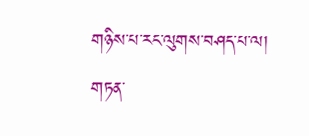གཉིས་པ་རང་ལུགས་བཤད་པ་ལ།
གཏན་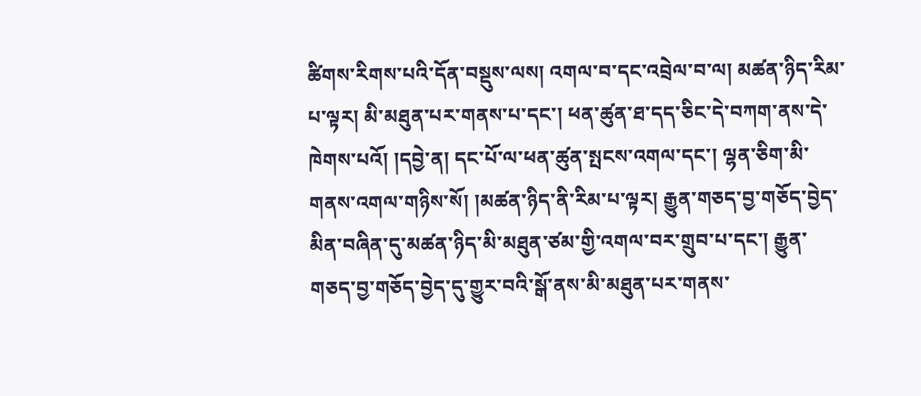ཚིགས་རིགས་པའི་དོན་བསྡུས་ལས། འགལ་བ་དང་འབྲེལ་བ་ལ། མཚན་ཉིད་རིམ་པ་ལྟར། མི་མཐུན་པར་གནས་པ་དང་། ཕན་ཚུན་ཐ་དད་ཅིང་དེ་བཀག་ནས་དེ་ཁེགས་པའོ། །དབྱེ་ན། དང་པོ་ལ་ཕན་ཚུན་སྤངས་འགལ་དང་། ལྷན་ཅིག་མི་གནས་འགལ་གཉིས་སོ། །མཚན་ཉིད་ནི་རིམ་པ་ལྟར། རྒྱུན་གཅད་བྱ་གཅོད་བྱེད་མིན་བཞིན་དུ་མཚན་ཉིད་མི་མཐུན་ཙམ་གྱི་འགལ་བར་གྲུབ་པ་དང་། རྒྱུན་གཅད་བྱ་གཅོད་བྱེད་དུ་གྱུར་བའི་སྒོ་ནས་མི་མཐུན་པར་གནས་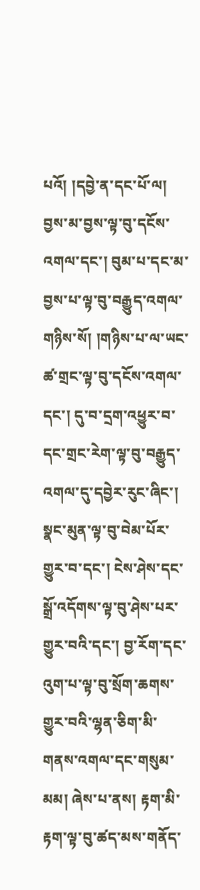པའོ། །དབྱེ་ན་དང་པོ་ལ། བྱས་མ་བྱས་ལྟ་བུ་དངོས་འགལ་དང་། བུམ་པ་དང་མ་བྱས་པ་ལྟ་བུ་བརྒྱུད་འགལ་གཉིས་སོ། །གཉིས་པ་ལ་ཡང་ཚ་གྲང་ལྟ་བུ་དངོས་འགལ་དང་། དུ་བ་དྲག་འཕྱུར་བ་དང་གྲང་རེག་ལྟ་བུ་བརྒྱུད་འགལ་དུ་དབྱེར་རུང་ཞིང་། སྣང་མུན་ལྟ་བུ་བེམ་པོར་གྱུར་བ་དང་། ངེས་ཤེས་དང་སྒྲོ་འདོགས་ལྟ་བུ་ཤེས་པར་གྱུར་བའི་དང་། བྱ་རོག་དང་འུག་པ་ལྟ་བུ་སྲོག་ཆགས་གྱུར་བའི་ལྷན་ཅིག་མི་གནས་འགལ་དང་གསུམ་མམ། ཞེས་པ་ནས། རྟག་མི་རྟག་ལྟ་བུ་ཚད་མས་གནོད་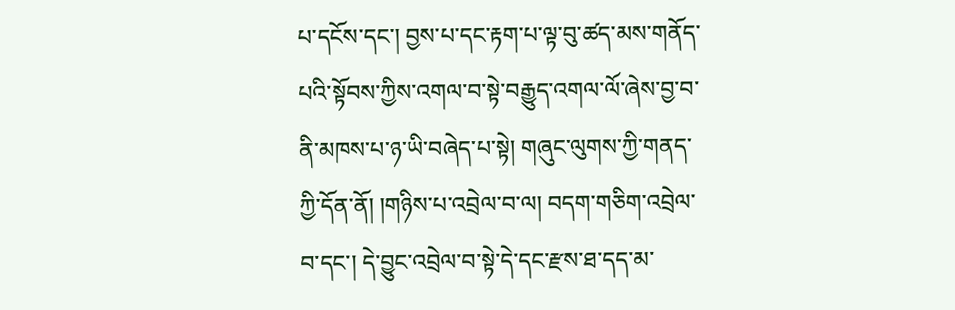པ་དངོས་དང་། བྱས་པ་དང་རྟག་པ་ལྟ་བུ་ཚད་མས་གནོད་པའི་སྟོབས་ཀྱིས་འགལ་བ་སྟེ་བརྒྱུད་འགལ་ལོ་ཞེས་བྱ་བ་ནི་མཁས་པ་ཉ་ཡི་བཞེད་པ་སྟེ། གཞུང་ལུགས་ཀྱི་གནད་ཀྱི་དོན་ནོ། །གཉིས་པ་འབྲེལ་བ་ལ། བདག་གཅིག་འབྲེལ་བ་དང་། དེ་བྱུང་འབྲེལ་བ་སྟེ་དེ་དང་རྫས་ཐ་དད་མ་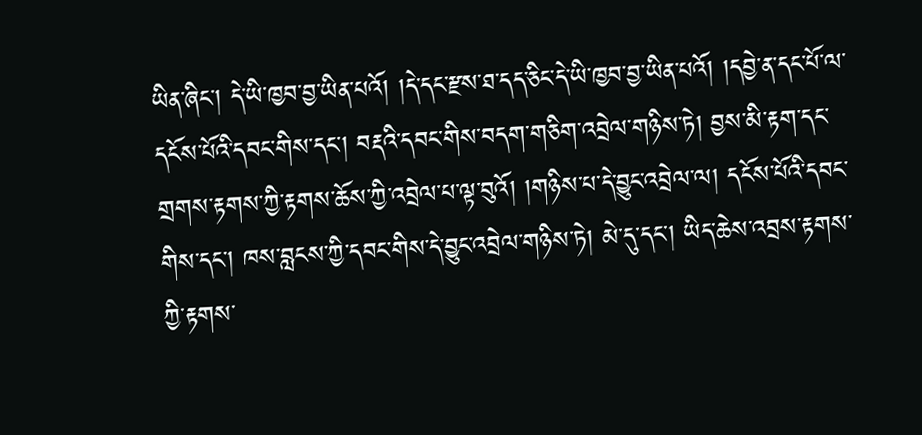ཡིན་ཞིང་། དེ་ཡི་ཁྱབ་བྱ་ཡིན་པའོ། །དེ་དང་རྫས་ཐ་དད་ཅིང་དེ་ཡི་ཁྱབ་བྱ་ཡིན་པའོ། །དབྱེ་ན་དང་པོ་ལ་དངོས་པོའི་དབང་གིས་དང་། བརྡའི་དབང་གིས་བདག་གཅིག་འབྲེལ་གཉིས་ཏེ། བྱས་མི་རྟག་དང་གྲགས་རྟགས་ཀྱི་རྟགས་ཆོས་ཀྱི་འབྲེལ་པ་ལྟ་བུའོ། །གཉིས་པ་དེ་བྱུང་འབྲེལ་ལ། དངོས་པོའི་དབང་གིས་དང་། ཁས་བླངས་ཀྱི་དབང་གིས་དེ་བྱུང་འབྲེལ་གཉིས་ཏེ། མེ་དུ་དང་། ཡིད་ཆེས་འབྲས་རྟགས་ཀྱི་རྟགས་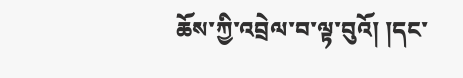ཆོས་ཀྱི་འབྲེལ་བ་ལྟ་བུའོ། །དང་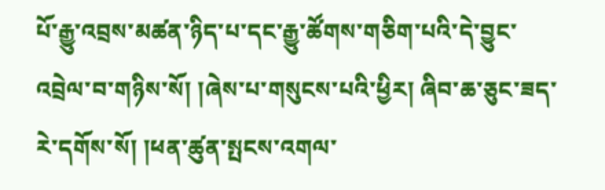པོ་རྒྱུ་འབྲས་མཚན་ཉིད་པ་དང་རྒྱུ་ཚོགས་གཅིག་པའི་དེ་བྱུང་འབྲེལ་བ་གཉིས་སོ། །ཞེས་པ་གསུངས་པའི་ཕྱིར། ཞིབ་ཆ་ཅུང་ཟད་རེ་དགོས་སོ། །ཕན་ཚུན་སྤངས་འགལ་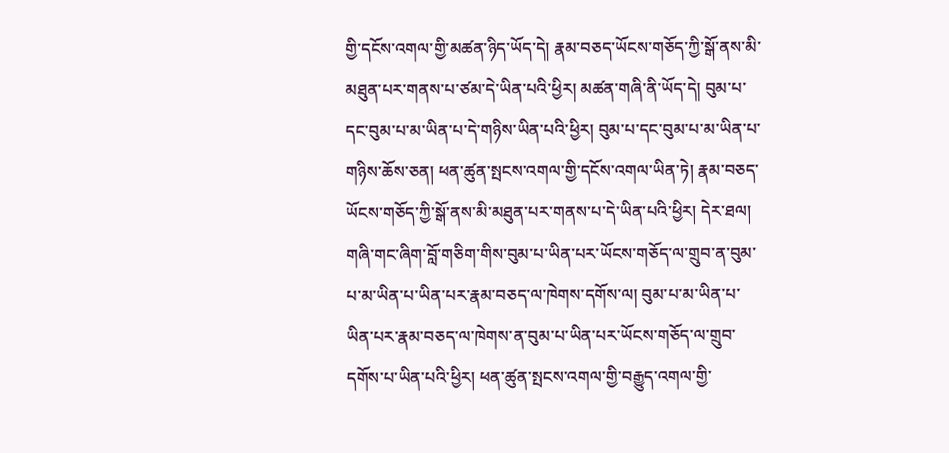གྱི་དངོས་འགལ་གྱི་མཚན་ཉིད་ཡོད་དེ། རྣམ་བཅད་ཡོངས་གཅོད་ཀྱི་སྒོ་ནས་མི་མཐུན་པར་གནས་པ་ཙམ་དེ་ཡིན་པའི་ཕྱིར། མཚན་གཞི་ནི་ཡོད་དེ། བུམ་པ་དང་བུམ་པ་མ་ཡིན་པ་དེ་གཉིས་ཡིན་པའི་ཕྱིར། བུམ་པ་དང་བུམ་པ་མ་ཡིན་པ་གཉིས་ཆོས་ཅན། ཕན་ཚུན་སྤངས་འགལ་གྱི་དངོས་འགལ་ཡིན་ཏེ། རྣམ་བཅད་ཡོངས་གཅོད་ཀྱི་སྒོ་ནས་མི་མཐུན་པར་གནས་པ་དེ་ཡིན་པའི་ཕྱིར། དེར་ཐལ། གཞི་གང་ཞིག་བློ་གཅིག་གིས་བུམ་པ་ཡིན་པར་ཡོངས་གཅོད་ལ་གྲུབ་ན་བུམ་པ་མ་ཡིན་པ་ཡིན་པར་རྣམ་བཅད་ལ་ཁེགས་དགོས་ལ། བུམ་པ་མ་ཡིན་པ་ཡིན་པར་རྣམ་བཅད་ལ་ཁེགས་ན་བུམ་པ་ཡིན་པར་ཡོངས་གཅོད་ལ་གྲུབ་དགོས་པ་ཡིན་པའི་ཕྱིར། ཕན་ཚུན་སྤངས་འགལ་གྱི་བརྒྱུད་འགལ་གྱི་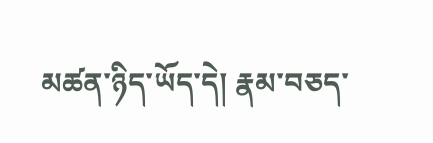མཚན་ཉིད་ཡོད་དེ། རྣམ་བཅད་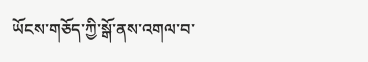ཡོངས་གཅོད་ཀྱི་སྒོ་ནས་འགལ་བ་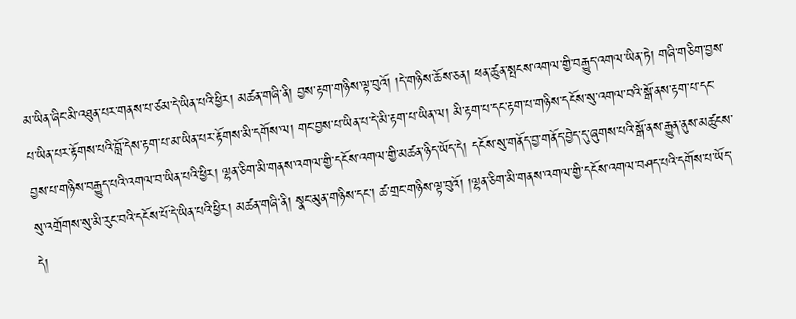མ་ཡིན་ཞིང་མི་འཐུན་པར་གནས་པ་ཙམ་དེ་ཡིན་པའི་ཕྱིར། མཚན་གཞི་ནི། བྱས་རྟག་གཉིས་ལྟ་བུའོ། །དེ་གཉིས་ཆོས་ཅན། ཕན་ཚུན་སྤངས་འགལ་གྱི་བརྒྱུད་འགལ་ཡིན་ཏེ། གཞི་གཅིག་བྱས་པ་ཡིན་པར་རྟོགས་པའི་བློ་དེས་རྟག་པ་མ་ཡིན་པར་རྟོགས་མི་དགོས་ལ། གང་བྱས་པ་ཡིན་པ་དེ་མི་རྟག་པ་ཡིན་ལ། མི་རྟག་པ་དང་རྟག་པ་གཉིས་དངོས་སུ་འགལ་བའི་སྒོ་ནས་རྟག་པ་དང་བྱས་པ་གཉིས་བརྒྱུད་པའི་འགལ་བ་ཡིན་པའི་ཕྱིར། ལྷན་ཅིག་མི་གནས་འགལ་གྱི་དངོས་འགལ་གྱི་མཚན་ཉིད་ཡོད་དེ། དངོས་སུ་གནོད་བྱ་གནོད་བྱེད་དུ་ཞུགས་པའི་སྒོ་ནས་རྒྱུན་ནུས་མཚུངས་སུ་འགྲོགས་སུ་མི་རུང་བའི་དངོས་པོ་དེ་ཡིན་པའི་ཕྱིར། མཚན་གཞི་ནི། སྣང་མུན་གཉིས་དང་། ཚ་གྲང་གཉིས་ལྟ་བུའོ། །ལྷན་ཅིག་མི་གནས་འགལ་གྱི་དངོས་འགལ་བཤད་པའི་དགོས་པ་ཡོད་དེ།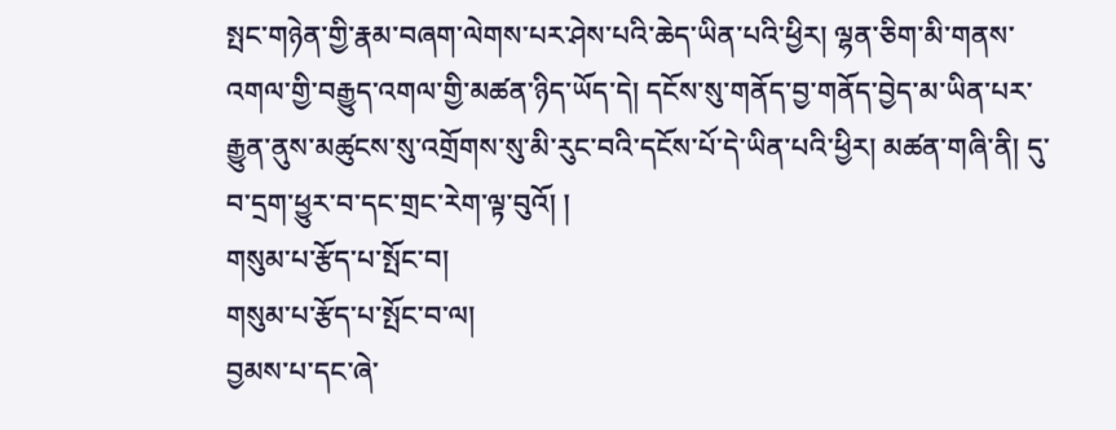སྤང་གཉེན་གྱི་རྣམ་བཞག་ལེགས་པར་ཤེས་པའི་ཆེད་ཡིན་པའི་ཕྱིར། ལྷན་ཅིག་མི་གནས་འགལ་གྱི་བརྒྱུད་འགལ་གྱི་མཚན་ཉིད་ཡོད་དེ། དངོས་སུ་གནོད་བྱ་གནོད་བྱེད་མ་ཡིན་པར་རྒྱུན་ནུས་མཚུངས་སུ་འགྲོགས་སུ་མི་རུང་བའི་དངོས་པོ་དེ་ཡིན་པའི་ཕྱིར། མཚན་གཞི་ནི། དུ་བ་དྲག་ཕྱུར་བ་དང་གྲང་རེག་ལྟ་བུའོ། །
གསུམ་པ་རྩོད་པ་སྤོང་བ།
གསུམ་པ་རྩོད་པ་སྤོང་བ་ལ།
བྱམས་པ་དང་ཞེ་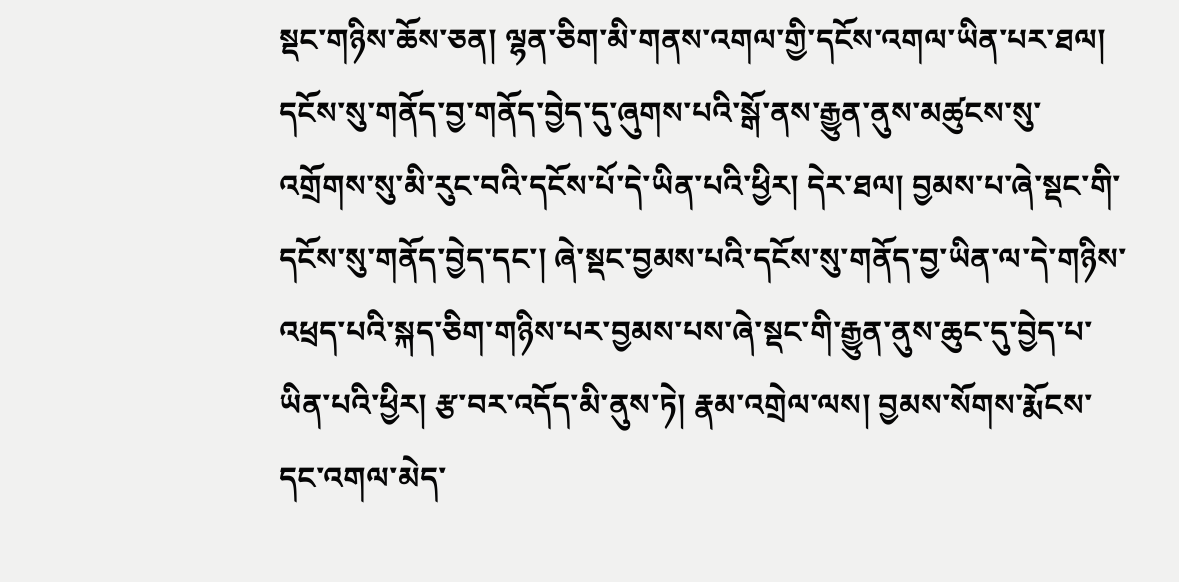སྡང་གཉིས་ཆོས་ཅན། ལྷན་ཅིག་མི་གནས་འགལ་གྱི་དངོས་འགལ་ཡིན་པར་ཐལ། དངོས་སུ་གནོད་བྱ་གནོད་བྱེད་དུ་ཞུགས་པའི་སྒོ་ནས་རྒྱུན་ནུས་མཚུངས་སུ་འགྲོགས་སུ་མི་རུང་བའི་དངོས་པོ་དེ་ཡིན་པའི་ཕྱིར། དེར་ཐལ། བྱམས་པ་ཞེ་སྡང་གི་དངོས་སུ་གནོད་བྱེད་དང་། ཞེ་སྡང་བྱམས་པའི་དངོས་སུ་གནོད་བྱ་ཡིན་ལ་དེ་གཉིས་འཕྲད་པའི་སྐད་ཅིག་གཉིས་པར་བྱམས་པས་ཞེ་སྡང་གི་རྒྱུན་ནུས་ཆུང་དུ་བྱེད་པ་ཡིན་པའི་ཕྱིར། རྩ་བར་འདོད་མི་ནུས་ཏེ། རྣམ་འགྲེལ་ལས། བྱམས་སོགས་རྨོངས་དང་འགལ་མེད་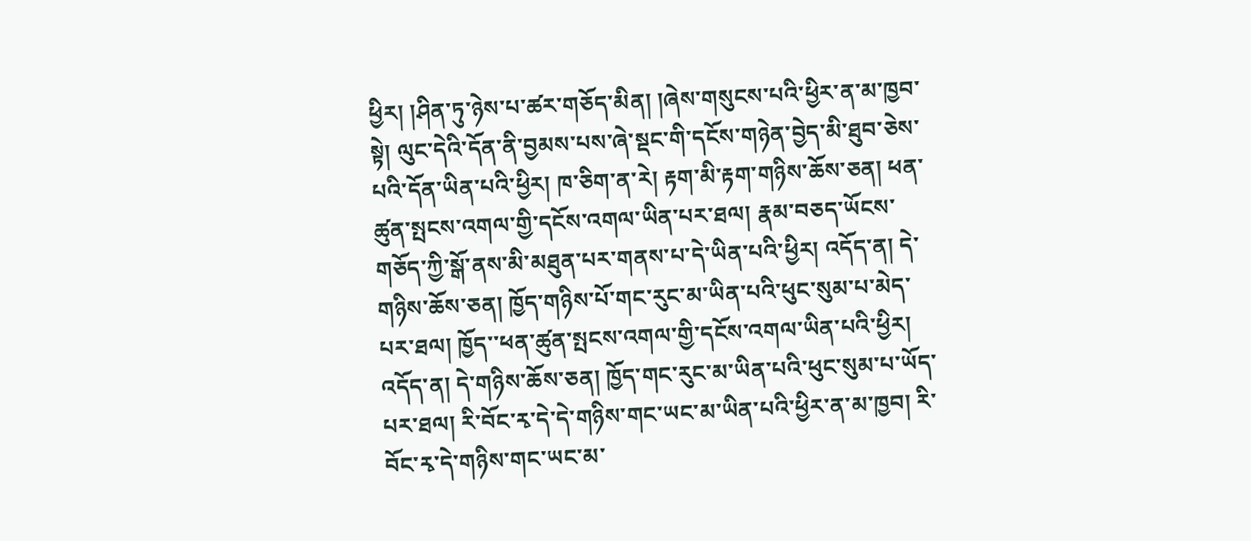ཕྱིར། །ཤིན་ཏུ་ཉེས་པ་ཚར་གཅོད་མིན། །ཞེས་གསུངས་པའི་ཕྱིར་ན་མ་ཁྱབ་སྟེ། ལུང་དེའི་དོན་ནི་བྱམས་པས་ཞེ་སྡང་གི་དངོས་གཉེན་བྱེད་མི་ཐུབ་ཅེས་པའི་དོན་ཡིན་པའི་ཕྱིར། ཁ་ཅིག་ན་རེ། རྟག་མི་རྟག་གཉིས་ཆོས་ཅན། ཕན་ཚུན་སྤངས་འགལ་གྱི་དངོས་འགལ་ཡིན་པར་ཐལ། རྣམ་བཅད་ཡོངས་གཅོད་ཀྱི་སྒོ་ནས་མི་མཐུན་པར་གནས་པ་དེ་ཡིན་པའི་ཕྱིར། འདོད་ན། དེ་གཉིས་ཆོས་ཅན། ཁྱོད་གཉིས་པོ་གང་རུང་མ་ཡིན་པའི་ཕུང་སུམ་པ་མེད་པར་ཐལ། ཁྱོད་་ཕན་ཚུན་སྤངས་འགལ་གྱི་དངོས་འགལ་ཡིན་པའི་ཕྱིར། འདོད་ན། དེ་གཉིས་ཆོས་ཅན། ཁྱོད་གང་རུང་མ་ཡིན་པའི་ཕུང་སུམ་པ་ཡོད་པར་ཐལ། རི་བོང་རྭ་དེ་དེ་གཉིས་གང་ཡང་མ་ཡིན་པའི་ཕྱིར་ན་མ་ཁྱབ། རི་བོང་རྭ་དེ་གཉིས་གང་ཡང་མ་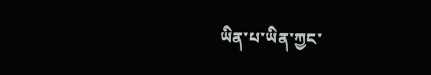ཡིན་པ་ཡིན་ཀྱང་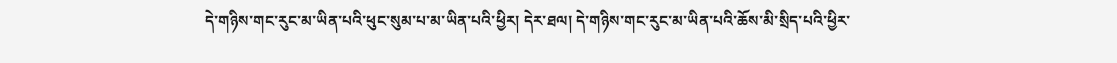དེ་གཉིས་གང་རུང་མ་ཡིན་པའི་ཕུང་སུམ་པ་མ་ཡིན་པའི་ཕྱིར། དེར་ཐལ། དེ་གཉིས་གང་རུང་མ་ཡིན་པའི་ཆོས་མི་སྲིད་པའི་ཕྱིར་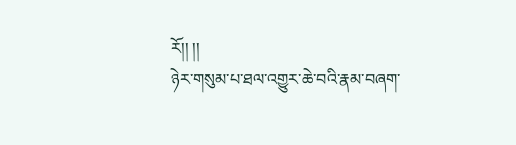རོ།། །།
ཉེར་གསུམ་པ་ཐལ་འགྱུར་ཆེ་བའི་རྣམ་བཞག་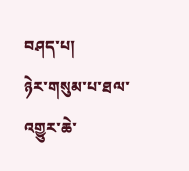བཤད་པ།
ཉེར་གསུམ་པ་ཐལ་འགྱུར་ཆེ་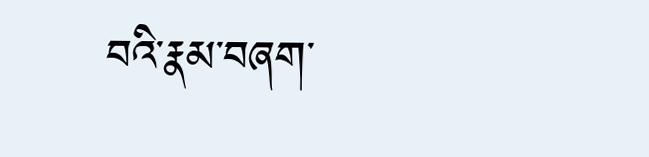བའི་རྣམ་བཞག་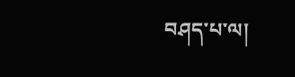བཤད་པ་ལ།